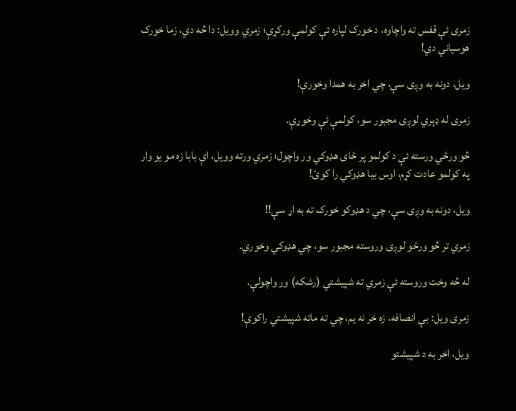زمری ئې قفس ته واچاوه، د خورک لپاره ئې کولمې ورکړې؛ زمري وويل: دا څه دي، زما خورک هوسیاني دي!

ويل، دونه به وږی سې، چي اخر به همدا وخورې!

زمری له ډېري لوږی مجبور سو، کولمې ئې وخوړې.

څو ورځي ورسته ئې د کولمو پر ځای هډوکي ور واچول؛ زمري ورته وويل، اې بابا زه مو يو وار په کولمو عادت کړم، اوس بيا هډوکي را کوئ!

ويل، دونه به وږی سې، چي د هډوکو خورک ته به اړ سې!!

زمري تر څو ورځو لوږی وروسته مجبور سو، چي هډوکي وخوري.

له څه وخت وروسته ئې زمري ته شپيشتي (رشکه) ور واچولې.

زمری ويل: بې انصافه، زه خر نه يم، چي ته ماته شپيشتي راکوې!

ويل، اخر به د شپيشتو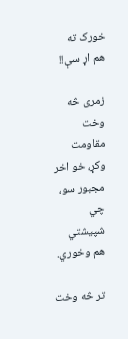خورک ته هم اړ سې!!

زمری څه وخت مقاومت وکړ، خو اخر مجبور سو، چي شپيشتي هم وخوري.

تر څه وخت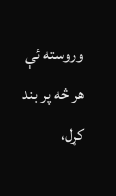وروسته ئې هر څه پر بند‌ کړل،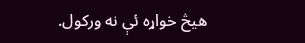هيڅ خواړه ئې نه ورکول.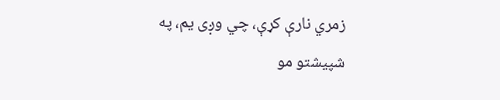زمري نارې کړې، چي وږی يم، په شپيشتو مو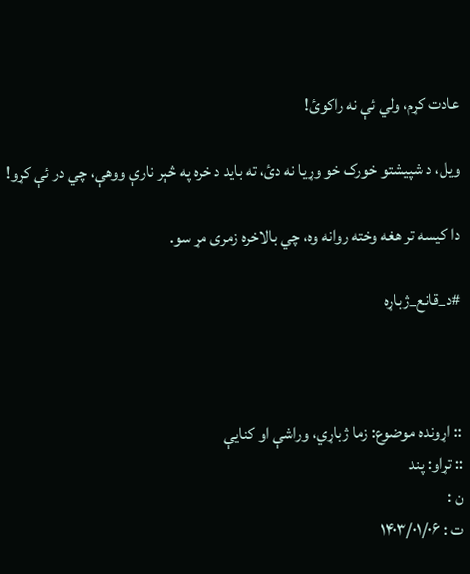عادت کړم، ولي ئې نه راکوئ!

ويل، د شپيشتو خورک خو وړيا نه دئ، ته بايد د خره په څېر نارې ووهې، چي در ئې کړو!

دا کيسه تر هغه وخته روانه وه، چي بالاخره زمری مړ سو.

#د_قانع_ژباړه



:: اړونده موضوع: زما ژباړي، وراشې او کنايې
:: تړاو: پند
ن :
ت : ۱۴۰۳/۰۱/۰۶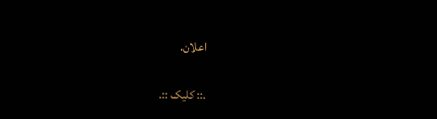اعلان.

.:: کلیک ::.